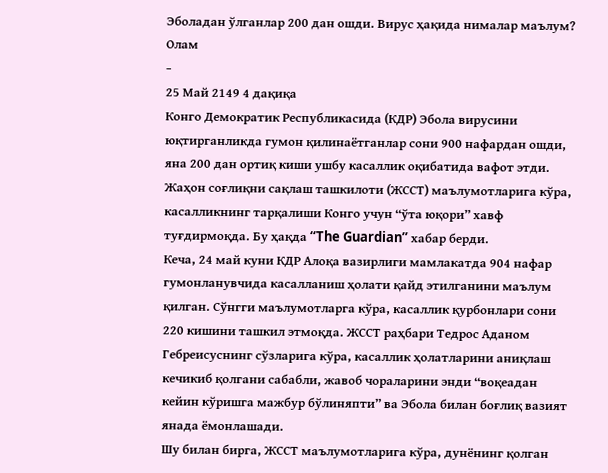Эболадан ўлганлар 200 дан ошди. Вирус ҳақида нималар маълум?
Олам
−
25 Май 2149 4 дақиқа
Конго Демократик Республикасида (КДР) Эбола вирусини юқтирганликда гумон қилинаётганлар сони 900 нафардан ошди, яна 200 дан ортиқ киши ушбу касаллик оқибатида вафот этди. Жаҳон соғлиқни сақлаш ташкилоти (ЖССТ) маълумотларига кўра, касалликнинг тарқалиши Конго учун “ўта юқори” хавф туғдирмоқда. Бу ҳақда “The Guardian” хабар берди.
Кеча, 24 май куни КДР Алоқа вазирлиги мамлакатда 904 нафар гумонланувчида касалланиш ҳолати қайд этилганини маълум қилган. Сўнгги маълумотларга кўра, касаллик қурбонлари сони 220 кишини ташкил этмоқда. ЖССТ раҳбари Тедрос Аданом Гебреисуснинг сўзларига кўра, касаллик ҳолатларини аниқлаш кечикиб қолгани сабабли, жавоб чораларини энди “воқеадан кейин кўришга мажбур бўлиняпти” ва Эбола билан боғлиқ вазият янада ёмонлашади.
Шу билан бирга, ЖССТ маълумотларига кўра, дунёнинг қолган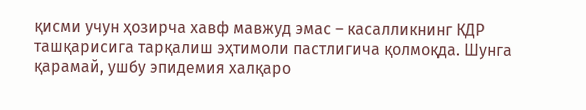қисми учун ҳозирча хавф мавжуд эмас – касалликнинг КДР ташқарисига тарқалиш эҳтимоли пастлигича қолмоқда. Шунга қарамай, ушбу эпидемия халқаро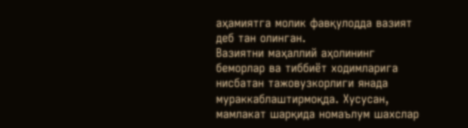аҳамиятга молик фавқулодда вазият деб тан олинган.
Вазиятни маҳаллий аҳолининг беморлар ва тиббиёт ходимларига нисбатан тажовузкорлиги янада мураккаблаштирмоқда. Хусусан, мамлакат шарқида номаълум шахслар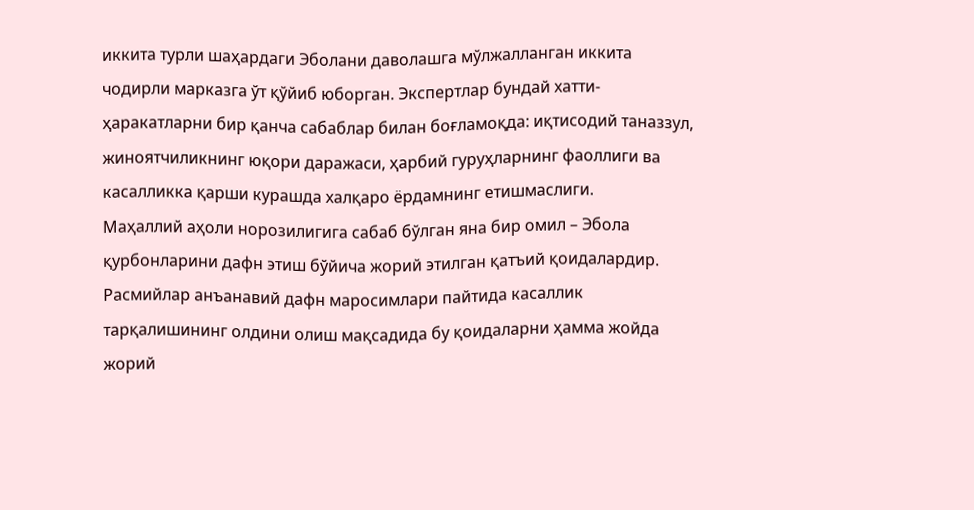иккита турли шаҳардаги Эболани даволашга мўлжалланган иккита чодирли марказга ўт қўйиб юборган. Экспертлар бундай хатти-ҳаракатларни бир қанча сабаблар билан боғламоқда: иқтисодий таназзул, жиноятчиликнинг юқори даражаси, ҳарбий гуруҳларнинг фаоллиги ва касалликка қарши курашда халқаро ёрдамнинг етишмаслиги.
Маҳаллий аҳоли норозилигига сабаб бўлган яна бир омил – Эбола қурбонларини дафн этиш бўйича жорий этилган қатъий қоидалардир. Расмийлар анъанавий дафн маросимлари пайтида касаллик тарқалишининг олдини олиш мақсадида бу қоидаларни ҳамма жойда жорий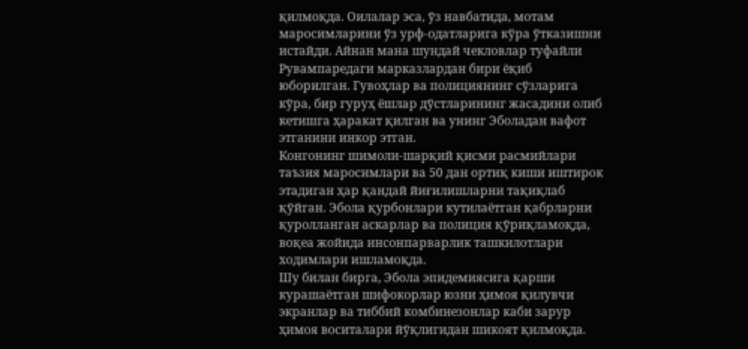қилмоқда. Оилалар эса, ўз навбатида, мотам маросимларини ўз урф-одатларига кўра ўтказишни истайди. Айнан мана шундай чекловлар туфайли Рувампаредаги марказлардан бири ёқиб юборилган. Гувоҳлар ва полициянинг сўзларига кўра, бир гуруҳ ёшлар дўстларининг жасадини олиб кетишга ҳаракат қилган ва унинг Эболадан вафот этганини инкор этган.
Конгонинг шимоли-шарқий қисми расмийлари таъзия маросимлари ва 50 дан ортиқ киши иштирок этадиган ҳар қандай йиғилишларни тақиқлаб қўйган. Эбола қурбонлари кутилаётган қабрларни қуролланган аскарлар ва полиция қўриқламоқда, воқеа жойида инсонпарварлик ташкилотлари ходимлари ишламоқда.
Шу билан бирга, Эбола эпидемиясига қарши курашаётган шифокорлар юзни ҳимоя қилувчи экранлар ва тиббий комбинезонлар каби зарур ҳимоя воситалари йўқлигидан шикоят қилмоқда.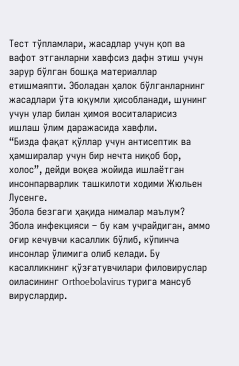Тест тўпламлари, жасадлар учун қоп ва вафот этганларни хавфсиз дафн этиш учун зарур бўлган бошқа материаллар етишмаяпти. Эболадан ҳалок бўлганларнинг жасадлари ўта юқумли ҳисобланади, шунинг учун улар билан ҳимоя воситаларисиз ишлаш ўлим даражасида хавфли.
“Бизда фақат қўллар учун антисептик ва ҳамширалар учун бир нечта ниқоб бор, холос”, дейди воқеа жойида ишлаётган инсонпарварлик ташкилоти ходими Жюльен Лусенге.
Эбола безгаги ҳақида нималар маълум?
Эбола инфекцияси – бу кам учрайдиган, аммо оғир кечувчи касаллик бўлиб, кўпинча инсонлар ўлимига олиб келади. Бу касалликнинг қўзғатувчилари филовируслар оиласининг Orthoebolavirus турига мансуб вируслардир.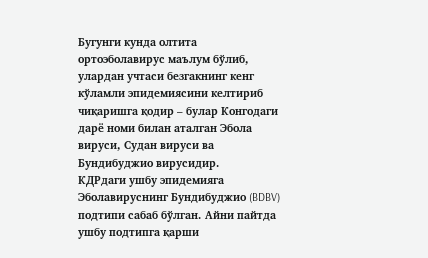Бугунги кунда олтита ортоэболавирус маълум бўлиб, улардан учтаси безгакнинг кенг кўламли эпидемиясини келтириб чиқаришга қодир – булар Конгодаги дарё номи билан аталган Эбола вируси, Судан вируси ва Бундибуджио вирусидир.
КДРдаги ушбу эпидемияга Эболавируснинг Бундибуджио (BDBV) подтипи сабаб бўлган. Айни пайтда ушбу подтипга қарши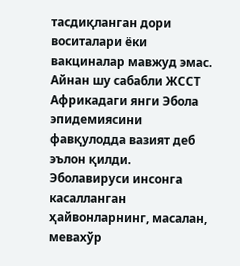тасдиқланган дори воситалари ёки вакциналар мавжуд эмас. Айнан шу сабабли ЖССТ Африкадаги янги Эбола эпидемиясини фавқулодда вазият деб эълон қилди.
Эболавируси инсонга касалланган ҳайвонларнинг, масалан, мевахўр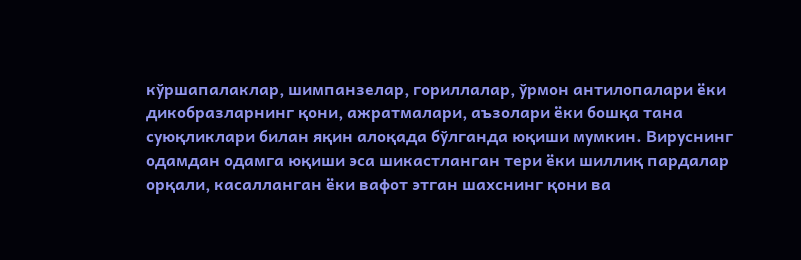кўршапалаклар, шимпанзелар, гориллалар, ўрмон антилопалари ёки дикобразларнинг қони, ажратмалари, аъзолари ёки бошқа тана суюқликлари билан яқин алоқада бўлганда юқиши мумкин. Вируснинг одамдан одамга юқиши эса шикастланган тери ёки шиллиқ пардалар орқали, касалланган ёки вафот этган шахснинг қони ва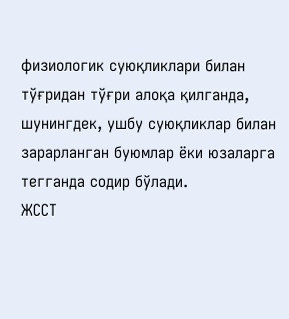физиологик суюқликлари билан тўғридан тўғри алоқа қилганда, шунингдек, ушбу суюқликлар билан зарарланган буюмлар ёки юзаларга тегганда содир бўлади.
ЖССТ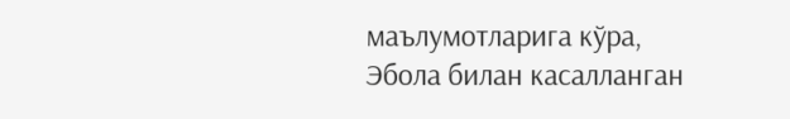маълумотларига кўра, Эбола билан касалланган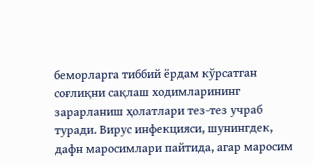беморларга тиббий ёрдам кўрсатган соғлиқни сақлаш ходимларининг зарарланиш ҳолатлари тез-тез учраб туради. Вирус инфекцияси, шунингдек, дафн маросимлари пайтида, агар маросим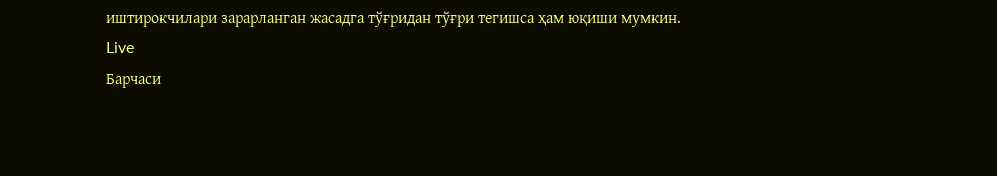иштирокчилари зарарланган жасадга тўғридан тўғри тегишса ҳам юқиши мумкин.
Live
Барчаси